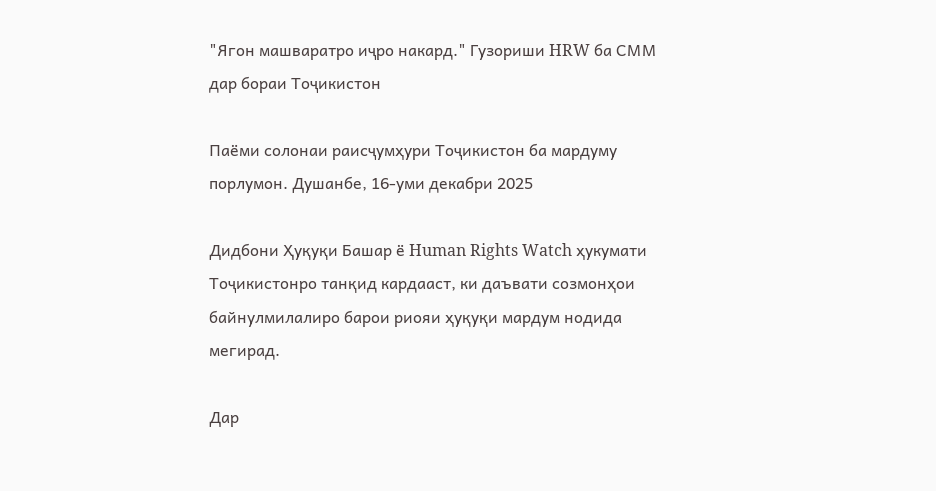"Ягон машваратро иҷро накард." Гузориши HRW ба СММ дар бораи Тоҷикистон

Паёми солонаи раисҷумҳури Тоҷикистон ба мардуму порлумон. Душанбе, 16-уми декабри 2025

Дидбони Ҳуқуқи Башар ё Human Rights Watch ҳукумати Тоҷикистонро танқид кардааст, ки даъвати созмонҳои байнулмилалиро барои риояи ҳуқуқи мардум нодида мегирад.

Дар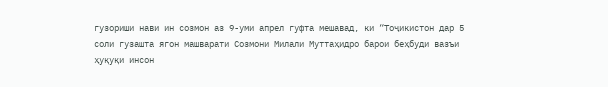гузориши нави ин созмон аз 9-уми апрел гуфта мешавад, ки “Тоҷикистон дар 5 соли гузашта ягон машварати Созмони Милали Муттаҳидро барои беҳбуди вазъи ҳуқуқи инсон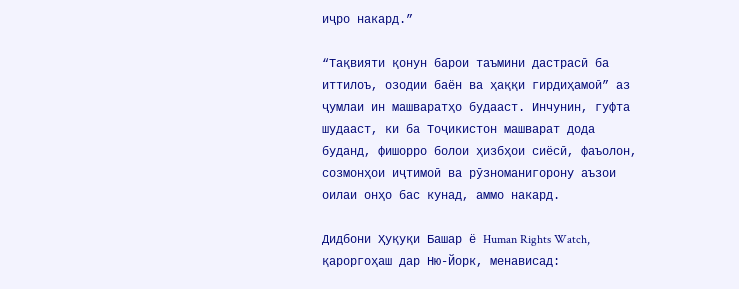иҷро накард.”

“Тақвияти қонун барои таъмини дастрасӣ ба иттилоъ, озодии баён ва ҳаққи гирдиҳамоӣ” аз ҷумлаи ин машваратҳо будааст. Инчунин, гуфта шудааст, ки ба Тоҷикистон машварат дода буданд, фишорро болои ҳизбҳои сиёсӣ, фаъолон, созмонҳои иҷтимоӣ ва рӯзноманигорону аъзои оилаи онҳо бас кунад, аммо накард.

Дидбони Ҳуқуқи Башар ё Human Rights Watch, қароргоҳаш дар Ню-Йорк, менависад: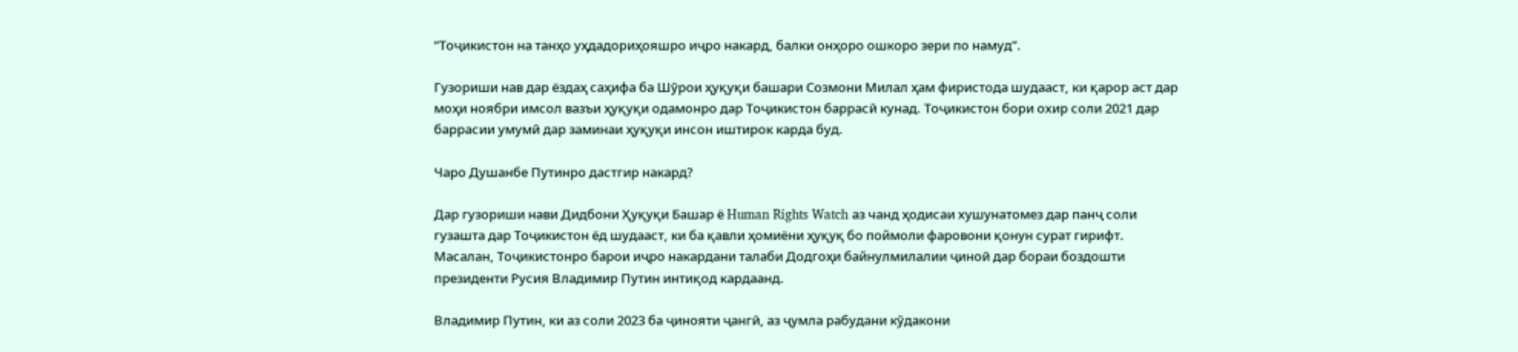“Тоҷикистон на танҳо уҳдадориҳояшро иҷро накард, балки онҳоро ошкоро зери по намуд”.

Гузориши нав дар ёздаҳ саҳифа ба Шӯрои ҳуқуқи башари Созмони Милал ҳам фиристода шудааст, ки қарор аст дар моҳи ноябри имсол вазъи ҳуқуқи одамонро дар Тоҷикистон баррасӣ кунад. Тоҷикистон бори охир соли 2021 дар баррасии умумӣ дар заминаи ҳуқуқи инсон иштирок карда буд.

Чаро Душанбе Путинро дастгир накард?

Дар гузориши нави Дидбони Ҳуқуқи Башар ё Human Rights Watch аз чанд ҳодисаи хушунатомез дар панҷ соли гузашта дар Тоҷикистон ёд шудааст, ки ба қавли ҳомиёни ҳуқуқ бо поймоли фаровони қонун сурат гирифт. Масалан, Тоҷикистонро барои иҷро накардани талаби Додгоҳи байнулмилалии ҷиноӣ дар бораи боздошти президенти Русия Владимир Путин интиқод кардаанд.

Владимир Путин, ки аз соли 2023 ба ҷинояти ҷангӣ, аз ҷумла рабудани кӯдакони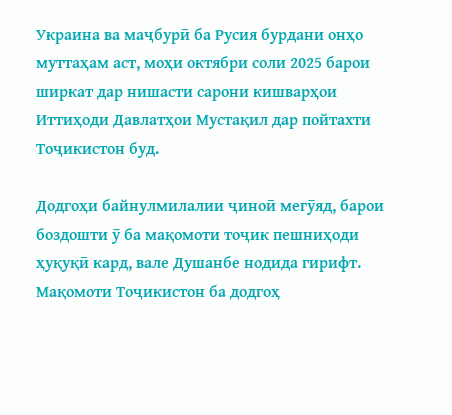Украина ва маҷбурӣ ба Русия бурдани онҳо муттаҳам аст, моҳи октябри соли 2025 барои ширкат дар нишасти сарони кишварҳои Иттиҳоди Давлатҳои Мустақил дар пойтахти Тоҷикистон буд.

Додгоҳи байнулмилалии ҷиноӣ мегӯяд, барои боздошти ӯ ба мақомоти тоҷик пешниҳоди ҳуқуқӣ кард, вале Душанбе нодида гирифт. Мақомоти Тоҷикистон ба додгоҳ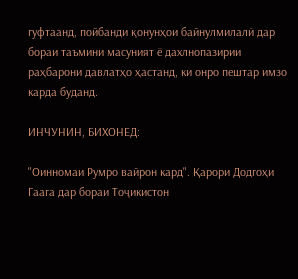гуфтаанд, пойбанди қонунҳои байнулмилалӣ дар бораи таъмини масуният ё дахлнопазирии раҳбарони давлатҳо ҳастанд, ки онро пештар имзо карда буданд.

ИНЧУНИН, БИХОНЕД:

"Оинномаи Румро вайрон кард". Қарори Додгоҳи Гаага дар бораи Тоҷикистон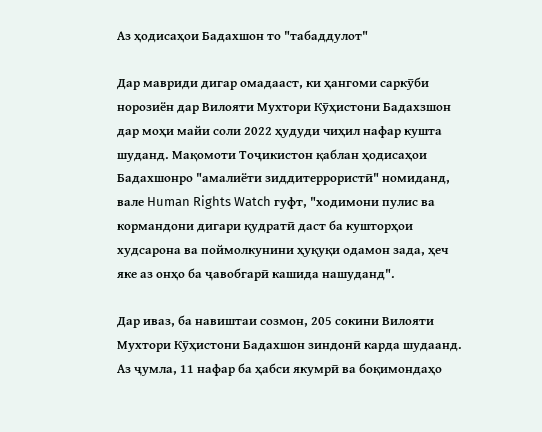Аз ҳодисаҳои Бадахшон то "табаддулот"

Дар мавриди дигар омадааст, ки ҳангоми саркӯби норозиён дар Вилояти Мухтори Кӯҳистони Бадахзшон дар моҳи майи соли 2022 ҳудуди чиҳил нафар кушта шуданд. Мақомоти Тоҷикистон қаблан ҳодисаҳои Бадахшонро "амалиёти зиддитеррористӣ" номиданд, вале Human Rights Watch гуфт, "ходимони пулис ва кормандони дигари қудратӣ даст ба кушторҳои худсарона ва поймолкунини ҳуқуқи одамон зада, ҳеч яке аз онҳо ба ҷавобгарӣ кашида нашуданд".

Дар иваз, ба навиштаи созмон, 205 сокини Вилояти Мухтори Кӯҳистони Бадахшон зиндонӣ карда шудаанд. Аз ҷумла, 11 нафар ба ҳабси якумрӣ ва боқимондаҳо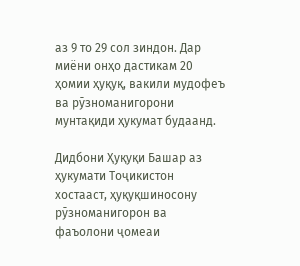аз 9 то 29 сол зиндон. Дар миёни онҳо дастикам 20 ҳомии ҳуқуқ, вакили мудофеъ ва рӯзноманигорони мунтақиди ҳукумат будаанд.

Дидбони Ҳуқуқи Башар аз ҳукумати Тоҷикистон хостааст, ҳуқуқшиносону рӯзноманигорон ва фаъолони ҷомеаи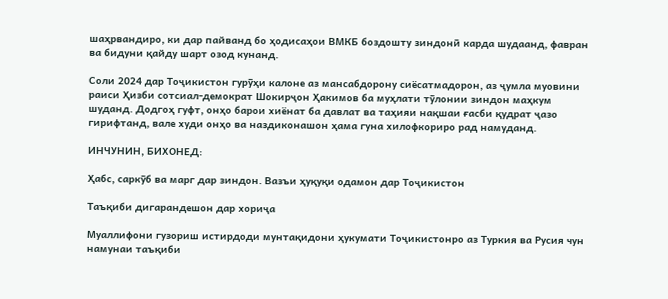шаҳрвандиро, ки дар пайванд бо ҳодисаҳои ВМКБ боздошту зиндонӣ карда шудаанд, фавран ва бидуни қайду шарт озод кунанд.

Соли 2024 дар Тоҷикистон гурӯҳи калоне аз мансабдорону сиёсатмадорон, аз ҷумла муовини раиси Ҳизби сотсиал-демократ Шокирҷон Ҳакимов ба муҳлати тӯлонии зиндон маҳкум шуданд. Додгоҳ гуфт, онҳо барои хиёнат ба давлат ва таҳияи нақшаи ғасби қудрат ҷазо гирифтанд, вале худи онҳо ва наздиконашон ҳама гуна хилофкориро рад намуданд.

ИНЧУНИН, БИХОНЕД:

Ҳабс, саркӯб ва марг дар зиндон. Вазъи ҳуқуқи одамон дар Тоҷикистон

Таъқиби дигарандешон дар хориҷа

Муаллифони гузориш истирдоди мунтақидони ҳукумати Тоҷикистонро аз Туркия ва Русия чун намунаи таъқиби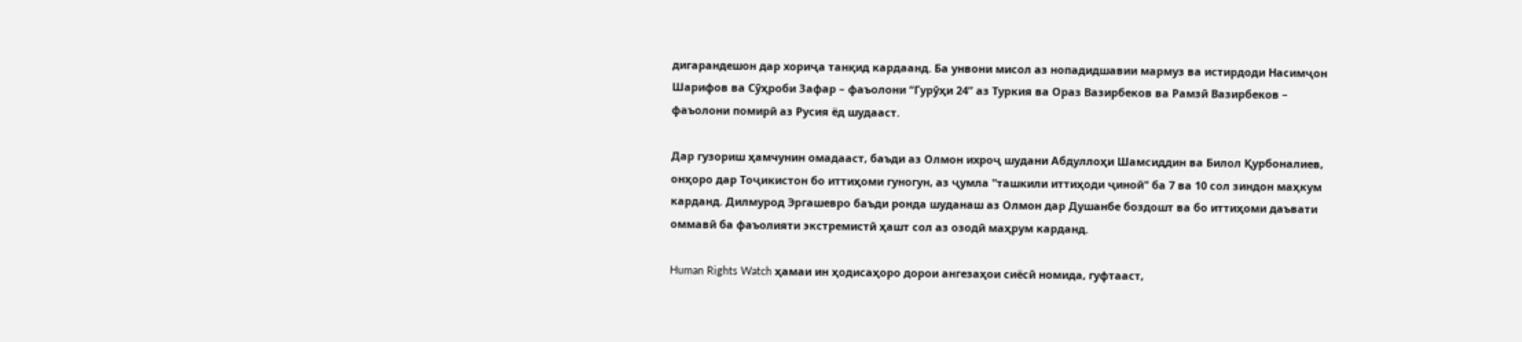дигарандешон дар хориҷа танқид кардаанд. Ба унвони мисол аз нопадидшавии мармуз ва истирдоди Насимҷон Шарифов ва Сӯҳроби Зафар – фаъолони “Гурӯҳи 24” аз Туркия ва Ораз Вазирбеков ва Рамзӣ Вазирбеков – фаъолони помирӣ аз Русия ёд шудааст.

Дар гузориш ҳамчунин омадааст, баъди аз Олмон ихроҷ шудани Абдуллоҳи Шамсиддин ва Билол Қурбоналиев, онҳоро дар Тоҷикистон бо иттиҳоми гуногун, аз ҷумла "ташкили иттиҳоди ҷиноӣ" ба 7 ва 10 сол зиндон маҳкум карданд. Дилмурод Эргашевро баъди ронда шуданаш аз Олмон дар Душанбе боздошт ва бо иттиҳоми даъвати оммавӣ ба фаъолияти экстремистӣ ҳашт сол аз озодӣ маҳрум карданд.

Human Rights Watch ҳамаи ин ҳодисаҳоро дорои ангезаҳои сиёсӣ номида, гуфтааст,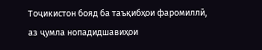Тоҷикистон бояд ба таъқибҳои фаромиллӣ, аз ҷумла нопадидшавиҳои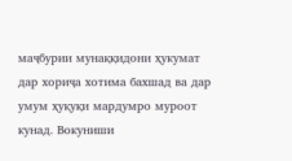маҷбурии мунаққидони ҳукумат дар хориҷа хотима бахшад ва дар умум ҳуқуқи мардумро муроот кунад. Вокуниши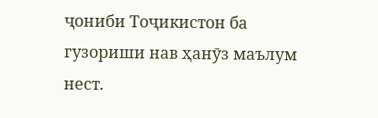ҷониби Тоҷикистон ба гузориши нав ҳанӯз маълум нест.